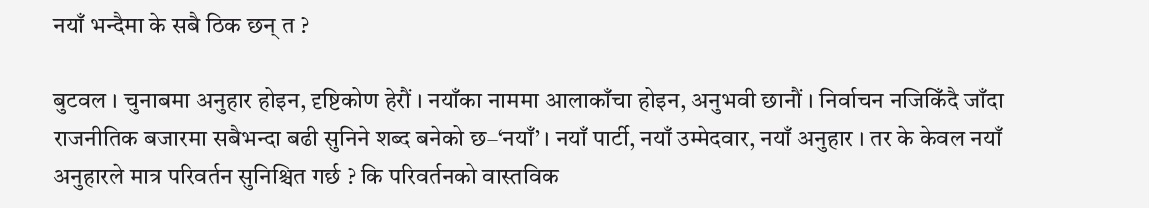नयाँ भन्दैमा के सबै ठिक छन् त ?

बुटवल । चुनाबमा अनुहार होइन, दृष्टिकोण हेरौं । नयाँका नाममा आलाकाँचा होइन, अनुभवी छानौं । निर्वाचन नजिकिँदै जाँदा राजनीतिक बजारमा सबैभन्दा बढी सुनिने शब्द बनेको छ–‘नयाँ’ । नयाँ पार्टी, नयाँ उम्मेदवार, नयाँ अनुहार । तर के केवल नयाँ अनुहारले मात्र परिवर्तन सुनिश्चित गर्छ ? कि परिवर्तनको वास्तविक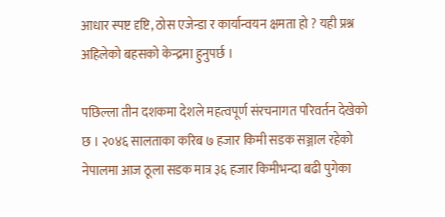आधार स्पष्ट दृष्टि, ठोस एजेन्डा र कार्यान्वयन क्षमता हो ? यही प्रश्न अहिलेको बहसको केन्द्रमा हुनुपर्छ ।

पछिल्ला तीन दशकमा देशले महत्वपूर्ण संरचनागत परिवर्तन देखेको छ । २०४६ सालताका करिब ७ हजार किमी सडक सञ्जाल रहेको नेपालमा आज ठूला सडक मात्र ३६ हजार किमीभन्दा बढी पुगेका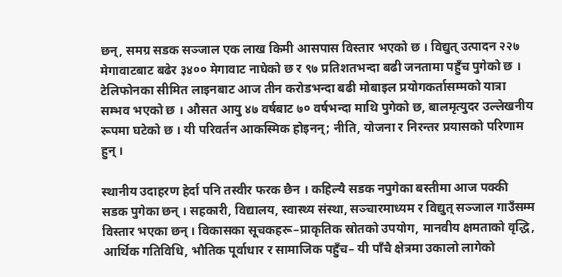छन्, समग्र सडक सञ्जाल एक लाख किमी आसपास विस्तार भएको छ । विद्युत् उत्पादन २२७ मेगावाटबाट बढेर ३४०० मेगावाट नाघेको छ र ९७ प्रतिशतभन्दा बढी जनतामा पहुँच पुगेको छ । टेलिफोनका सीमित लाइनबाट आज तीन करोडभन्दा बढी मोबाइल प्रयोगकर्तासम्मको यात्रा सम्भव भएको छ । औसत आयु ४७ वर्षबाट ७० वर्षभन्दा माथि पुगेको छ, बालमृत्युदर उल्लेखनीय रूपमा घटेको छ । यी परिवर्तन आकस्मिक होइनन्; नीति, योजना र निरन्तर प्रयासको परिणाम हुन् ।

स्थानीय उदाहरण हेर्दा पनि तस्वीर फरक छैन । कहिल्यै सडक नपुगेका बस्तीमा आज पक्की सडक पुगेका छन् । सहकारी, विद्यालय, स्वास्थ्य संस्था, सञ्चारमाध्यम र विद्युत् सञ्जाल गाउँसम्म विस्तार भएका छन् । विकासका सूचकहरू–प्राकृतिक स्रोतको उपयोग, मानवीय क्षमताको वृद्धि, आर्थिक गतिविधि, भौतिक पूर्वाधार र सामाजिक पहुँच– यी पाँचै क्षेत्रमा उकालो लागेको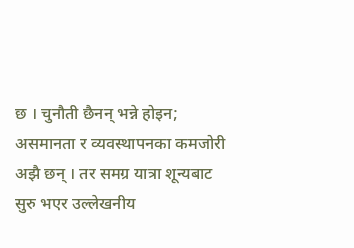छ । चुनौती छैनन् भन्ने होइन; असमानता र व्यवस्थापनका कमजोरी अझै छन् । तर समग्र यात्रा शून्यबाट सुरु भएर उल्लेखनीय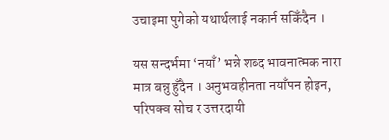उचाइमा पुगेको यथार्थलाई नकार्न सकिँदैन ।

यस सन्दर्भमा ‘नयाँ’ भन्ने शब्द भावनात्मक नारा मात्र बन्नु हुँदैन । अनुभवहीनता नयाँपन होइन, परिपक्व सोच र उत्तरदायी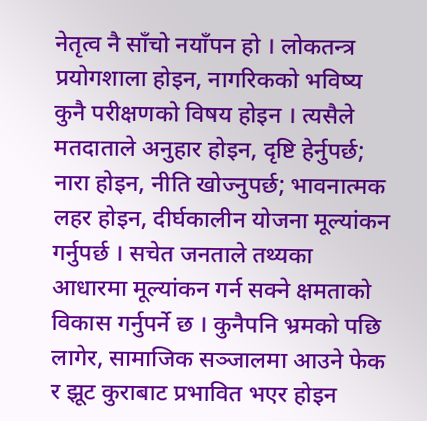नेतृत्व नै साँचो नयाँपन हो । लोकतन्त्र प्रयोगशाला होइन, नागरिकको भविष्य कुनै परीक्षणको विषय होइन । त्यसैले मतदाताले अनुहार होइन, दृष्टि हेर्नुपर्छ; नारा होइन, नीति खोज्नुपर्छ; भावनात्मक लहर होइन, दीर्घकालीन योजना मूल्यांकन गर्नुपर्छ । सचेत जनताले तथ्यका आधारमा मूल्यांकन गर्न सक्ने क्षमताको विकास गर्नुपर्ने छ । कुनैपनि भ्रमको पछि लागेर, सामाजिक सञ्जालमा आउने फेक र झूट कुराबाट प्रभावित भएर होइन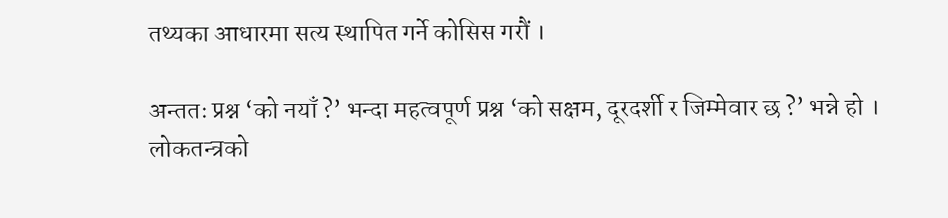तथ्यका आधारमा सत्य स्थापित गर्ने कोसिस गरौं ।

अन्ततः प्रश्न ‘को नयाँ ?’ भन्दा महत्वपूर्ण प्रश्न ‘को सक्षम, दूरदर्शी र जिम्मेवार छ ?’ भन्ने हो । लोकतन्त्रको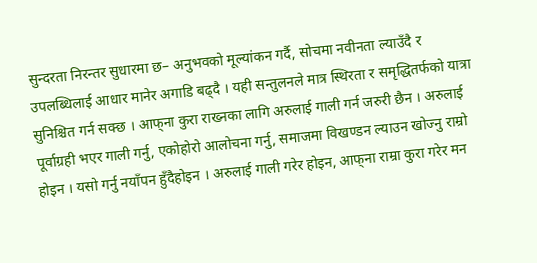सुन्दरता निरन्तर सुधारमा छ– अनुभवको मूल्यांकन गर्दै, सोचमा नवीनता ल्याउँदै र उपलब्धिलाई आधार मानेर अगाडि बढ्दै । यही सन्तुलनले मात्र स्थिरता र समृद्धितर्फको यात्रा सुनिश्चित गर्न सक्छ । आफ्‌ना कुरा राख्नका लागि अरुलाई गाली गर्न जरुरी छैन । अरुलाई पूर्वाग्रही भएर गाली गर्नु, एकोहोरो आलोचना गर्नु, समाजमा विखण्डन ल्याउन खोज्नु राम्रो होइन । यसो गर्नु नयाँपन हुँदैहोइन । अरुलाई गाली गरेर होइन, आफ्‌ना राम्रा कुरा गरेर मन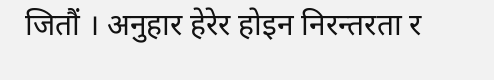जितौं । अनुहार हेरेर होइन निरन्तरता र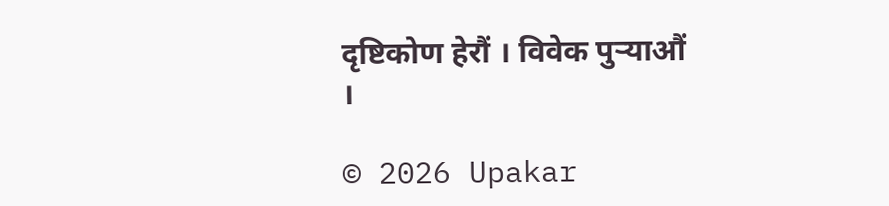दृष्टिकोण हेरौं । विवेक पुर्‍याऔं ।

© 2026 Upakar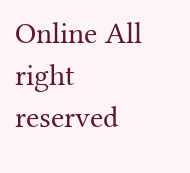Online All right reserved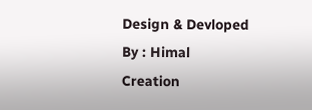Design & Devloped By : Himal Creation